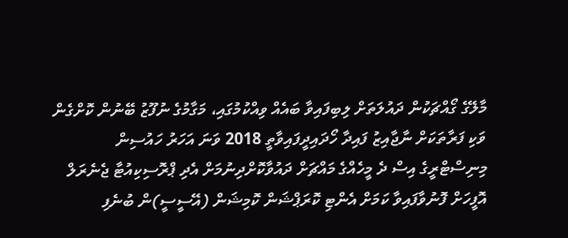މާލޭގެ ގޯއްޗަކުން ދައުލަތަށް ލިބިފައިވާ ބައެއް ވިއްކުމުގައި، މަގާމުގެ ނުފޫޒު ބޭނުން ކޮށްގެން ވަކި ފަރާތަކަށް ނާޖާއިޒު ފައިދާ ހޯދައިދީފައިވާތީ 2018 ވަނަ އަހަރު ހައުސިން މިނިސްޓްރީގެ އިސް ދެ މީހެއްގެ މައްޗަށް ދައުވާކޮށްދިނުމަށް އެދި ޕްރޮސިކިއުޓާ ޖެނެރަލް އޮފީހަށް ފޮނުވާފައިވާ ކަމަށް އެންޓި ކޮރަޕްޝަން ކޮމިޝަން (އޭސީސީ)ން ބުނެފި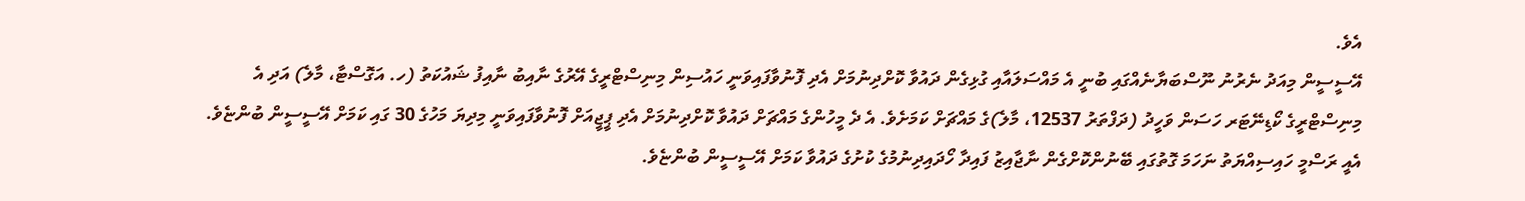އެވެ.
އޭސީސީން މިއަދު ނެރުނު ނޫސްބަޔާނެއްގައި ބުނީ އެ މައްސަލައާއި ގުޅިގެން ދައުވާ ކޮށްދިނުމަށް އެދި ފޮނުވާފައިވަނީ ހައުސިން މިނިސްޓްރީގެ އޭރުގެ ނާއިބު ނާއިފު ޝައުކަތު (ހ. އަގޮސްޓާ، މާލެ) އަދި އެ މިނިސްޓްރީގެ ކޯޑިނޭޓަރ ހަސަން ވަހީދު (ދަފްތަރު 12537، މާލެ)ގެ މައްޗަށް ކަމަށެވެ. އެ ދެ މީހުންގެ މައްޗަށް ދައުވާ ކޮށްދިނުމަށް އެދި ޕީޖީއަށް ފޮނުވާފައިވަނީ މިދިޔަ މަހުގެ 30 ގައި ކަމަށް އޭސީސީން ބުންޏެވެ.
އެއީ ރަސްމީ ހައިސިއްޔަތު ނަހަމަ ގޮތުގައި ބޭނުންކޮށްގެން ނާޖާއިޒު ފައިދާ ހޯދައިދިނުމުގެ ކުށުގެ ދައުވާ ކަމަށް އޭސީސީން ބުންޏެވެ.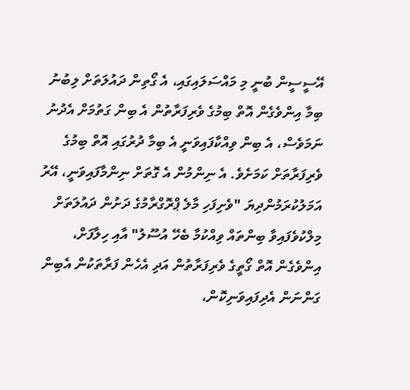އޭސީސީން ބުނީ މި މައްސަލައިގައި، އެ ގޯތިން ދައުލަތަށް ލިބުނު ބިމާ އިންވެގެން އޮތް ބިމުގެ ވެރިފަރާތުން އެ ބިން ގަތުމަށް އެދުނު ނަމަވެސް، އެ ބިން ވިއްކާފައިވަނީ އެ ބިމާ ދުރުގައި އޮތް ބިމުގެ ވެރިފަރާތަށް ކަމަށެވެ. އެ ނިންމުން އެ ގޮތަށް ނިންމާފައިވަނީ، އޭރު އަމަލުކުރަމުންދިޔަ "ވެށިފަހި މާލެ ޕްރޮގްރާމުގެ ދަށުން ދައުލަތަށް މިލްކުވެފައިވާ ބިންތައް ވިއްކުމާ ބެހޭ އުސޫލު" އާއި ހިލާފަށް، އިންވެގެން އޮތް ގޯތީގެ ވެރިފަރާތުން އަދި އެހެން ފަރާތަކުން އެބިން ގަންނަން އެދިފައިވަނިކޮން،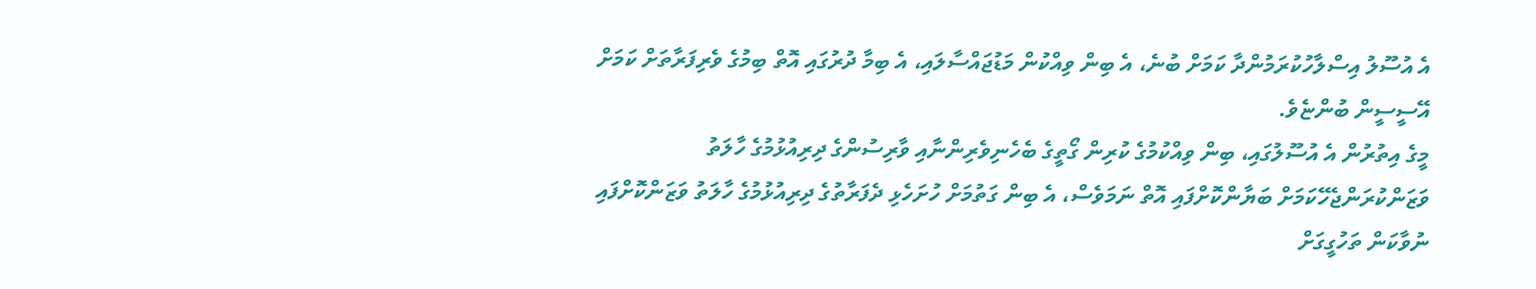އެ އުސޫލު އިސްލާހުކުރަމުންދާ ކަމަށް ބުނެ، އެ ބިން ވިއްކުން މަޑުޖައްސާލައި، އެ ބިމާ ދުރުގައި އޮތް ބިމުގެ ވެރިފަރާތަށް ކަމަށް އޭސީސީން ބުންޏެވެ.
މީގެ އިތުރުން އެ އުސޫލުގައި، ބިން ވިއްކުމުގެ ކުރިން ގޯތީގެ ބެހެނިވެރިންނާއި ވާރިސުންގެ ދިރިއުޅުމުގެ ހާލަތު ވަޒަންކުރަންޖެހޭކަމަށް ބަޔާންކޮށްފައި އޮތް ނަމަވެސް، އެ ބިން ގަތުމަށް ހުށަހެޅި ދެފަރާތުގެ ދިރިއުޅުމުގެ ހާލަތު ވަޒަންކޮށްފައި ނުވާކަން ތަހުގީގަށް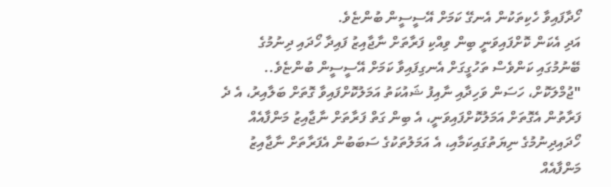ހޯދާފައިވާ ހެކިތަކުން އެނގޭ ކަމަށް އޭސީސީން ބުންޏެވެ.
އަދި އެކަން ކޮށްފައިވަނީ ބިން ވިއްކި ފަރާތަށް ނާޖާއިޒު ފައިދާ ހޯދައި ދިނުމުގެ ބޭނުމުގައި ކަންވެސް ތަހުގީގަށް އެނގިފައިވާ ކަމަށް އޭސީސީން ބުންޏެވެ..
"ޖުމްލަކޮށް، ހަސަން ވަހިދާއި ނާއިފު ޝައުކަތު އަމަލުކޮށްފައިވާ ގޮތަށް ބަލާއިރު، އެ ދެ ފަރާތުން އެގޮތަށް އަމަލުކޮށްފައިވަނީ، އެ ބިން ގަތް ފަރާތަށް ނާޖާއިޒު މަންފާއެއް ހޯދައިދިނުމުގެ ނިޔަތުގައިކަމާއި، އެ އަމަލުތަކުގެ ސަބަބުން އެފަރާތަށް ނާޖާއިޒު މަންފާއެއް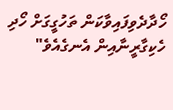ހޯދާދެވިފައިވާކަން ތަހުގީގަށް ހޯދި ހެކިގާރީނާއިން އެނގެއެވެ"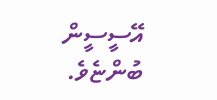އޭސީސީން ބުންޏެވެ.